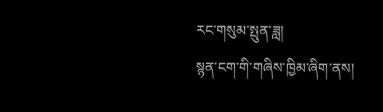རང་གསུམ་སྤུན་ཟླ།
སྙན་ངག་གི་གཞིས་ཁྱིམ་ཞིག་ནས།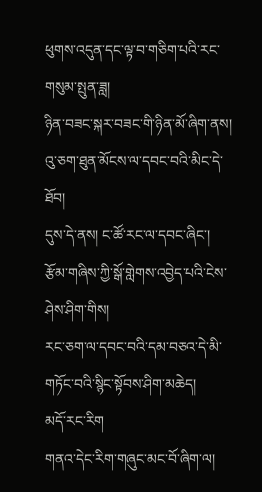ཕུགས་འདུན་དང་ལྟ་བ་གཅིག་པའི་རང་གསུམ་སྤུན་ཟླ།
ཉིན་བཟང་སྐར་བཟང་གི་ཉིན་མོ་ཞིག་ནས།
འུ་ཅག་ཐུན་མོངས་ལ་དབང་བའི་མིང་དེ་ཐོབ།
དུས་དེ་ནས། ང་ཚོ་རང་ལ་དབང་ཞིང་།
རྩོམ་གཞིས་ཀྱི་སྒོ་གླེགས་འབྱེད་པའི་ངེས་ཤེས་ཤིག་གིས།
རང་ཅག་ལ་དབང་བའི་དམ་བཅའ་དེ་མི་གཏོང་བའི་སྙིང་སྟོབས་ཤིག་མཆེད།
མདོ་རང་རིག
གནའ་དེང་རིག་གཞུང་མང་བོ་ཞིག་ལ།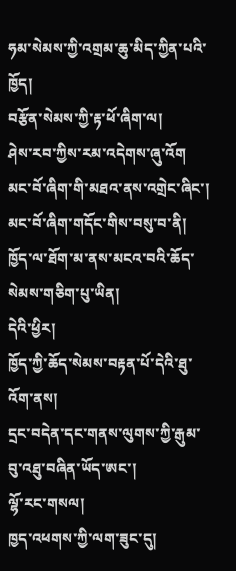ཧམ་སེམས་ཀྱི་འགྲམ་ཆུ་མིད་ཀྱིན་པའི་ཁྱོད།
བརྩོན་སེམས་ཀྱི་རྟ་ཕོ་ཞིག་ལ།
ཤེས་རབ་ཀྱིས་རམ་འདེགས་ཞུ་འོག
མང་བོ་ཞིག་གི་མཐའ་ནས་འགྲེང་ཞིང་།
མང་བོ་ཞིག་གདོང་གིས་བསུ་བ་ནི།
ཁྱོད་ལ་ཐོག་མ་ནས་མངའ་བའི་ཆོད་སེམས་གཅིག་པུ་ཡིན།
དེའི་ཕྱིར།
ཁྱོད་ཀྱི་ཆོད་སེམས་བརྟན་པོ་དེའི་ཐུ་འོག་ནས།
དྲང་བདེན་དང་གནས་ལུགས་ཀྱི་རྒུམ་བུ་འཐུ་བཞིན་ཡོད་ཨང་།
ལྷོ་རང་གསལ།
ཁྱད་འཕགས་ཀྱི་ལག་ཟུང་དུ།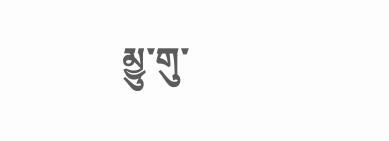མྱུ་གུ་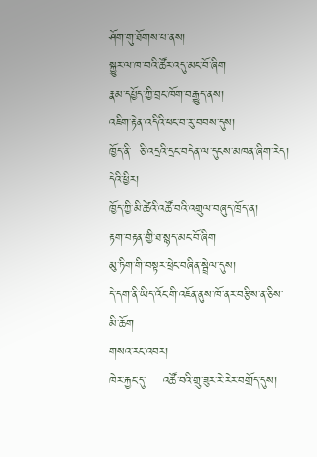ཤོག་གུ་ཐོགས་པ་ནས།
སྐྱུར་ལ་ཁ་བའི་ཚོར་འདུ་མང་བོ་ཞིག
རྣམ་དཔྱོད་ཀྱི་བྲང་ཁོག་བརྒྱུད་ནས།
འཇིག་རྟེན་འདིའི་ཕང་བ་རུ་བབས་དུས།
ཁྱོད་ནི་  ཅི་འདྲའི་དྲང་བདེན་ལ་དུངས་མཁན་ཞིག་རེད།
དེའི་ཕྱིར།
ཁྱོད་ཀྱི་མི་ཚེའི་འཚོ་བའི་འགྲུལ་བཞུད་ཁྲོད་ན།
རྟག་བརྟན་གྱི་ཐ་སྙད་མང་བོ་ཞིག
མུ་ཏིག་གི་བསྟར་ཕྲེང་བཞིན་སྦྲེལ་དུས།
དེ་དག་ནི་ཡིད་འོང་གི་འཇོན་ནུས་ཁོ་ནར་བརྩིས་ན་ཅིས་མི་ཆོག
གསའ་རང་འབར།
ཁེར་རྐྱང་དུ་    འཚོ་བའི་གྲུ་ཟུར་རེ་རེར་བགྲོད་དུས།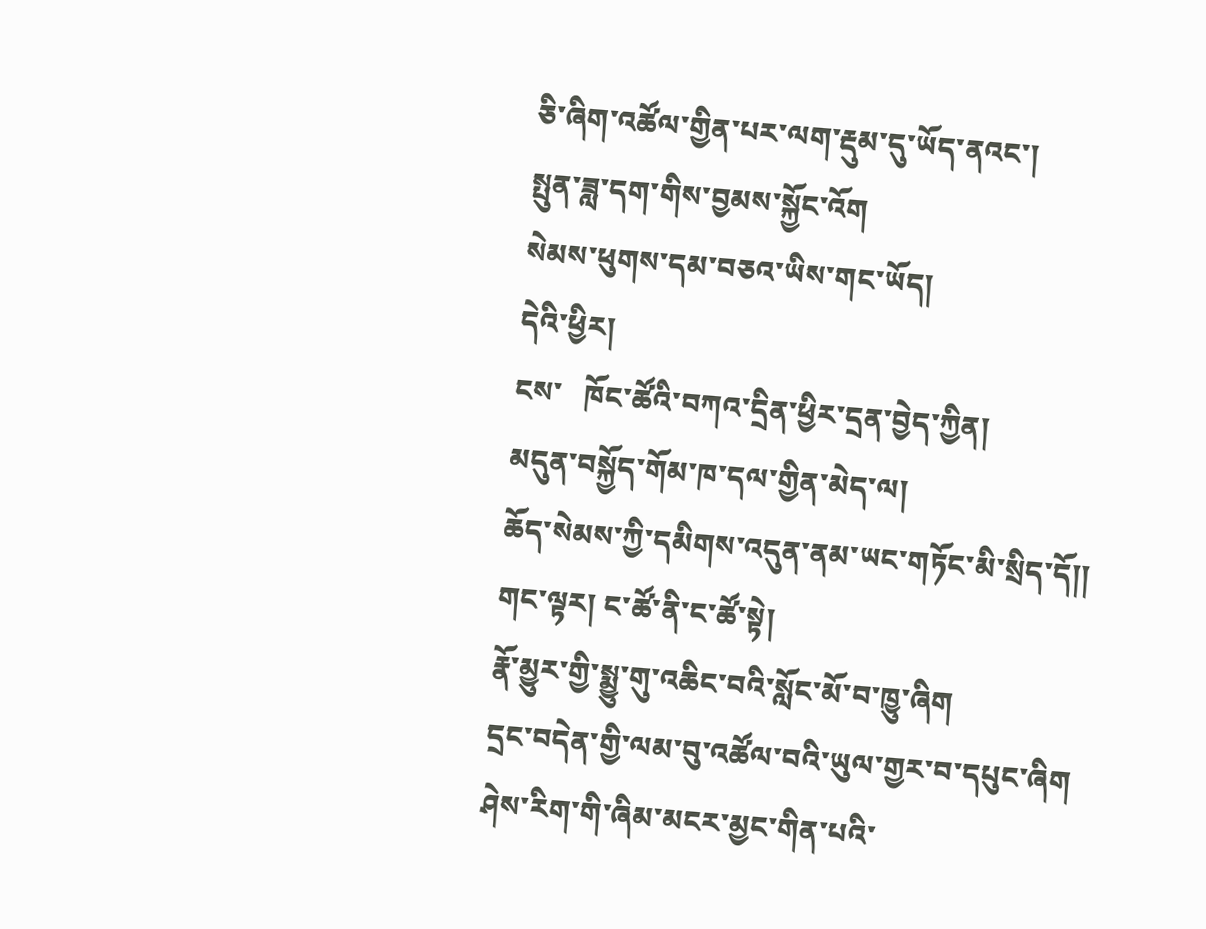ཅི་ཞིག་འཚོལ་གྱིན་པར་ལག་རྡུམ་དུ་ཡོད་ནའང་།
སྤུན་ཟླ་དག་གིས་བྱམས་སྐྱོང་འོག
སེམས་ཕུགས་དམ་བཅའ་ཡིས་གང་ཡོད།
དེའི་ཕྱིར།
ངས་   ཁོང་ཚོའི་བཀའ་དྲིན་ཕྱིར་དྲན་བྱེད་ཀྱིན།
མདུན་བསྐྱོད་གོམ་ཁ་དལ་གྱིན་མེད་ལ།
ཆོད་སེམས་ཀྱི་དམིགས་འདུན་ནམ་ཡང་གཏོང་མི་སྲིད་དོ།།
གང་ལྟར། ང་ཚོ་ནི་ང་ཚོ་སྟེ།
རྣོ་མྱུར་གྱི་སྨྱུ་གུ་འཆིང་བའི་སློང་མོ་བ་ཁྱུ་ཞིག
དྲང་བདེན་གྱི་ལམ་བུ་འཚོལ་བའི་ཡུལ་གྱར་བ་དཔུང་ཞིག
ཤེས་རིག་གི་ཞིམ་མངར་མྱང་གིན་པའི་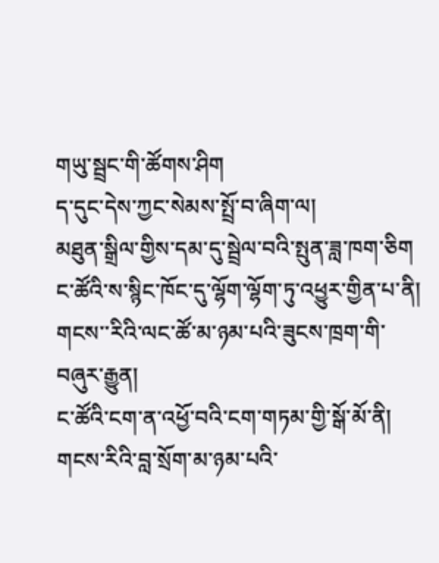གཡུ་སྦྲང་གི་ཚོགས་ཤིག
ད་དུང་དེས་ཀྱང་སེམས་སྤྲོ་བ་ཞིག་ལ།
མཐུན་སྒྲིལ་གྱིས་དམ་དུ་སྦྲེལ་བའི་སྤུན་ཟླ་ཁག་ཅིག
ང་ཚོའི་ས་སྙིང་ཁོང་དུ་ལྷོག་ལྷོག་ཏུ་འཕྱུར་གྱིན་པ་ནི།
གངས་་རིའི་ལང་ཚོ་མ་ཉམ་པའི་ཟུངས་ཁྲག་གི་བཞུར་རྒྱུན།
ང་ཚོའི་ངག་ན་འཕྱོ་བའི་ངག་གཏམ་གྱི་སྒོ་མོ་ནི།
གངས་རིའི་བླ་སྲོག་མ་ཉམ་པའི་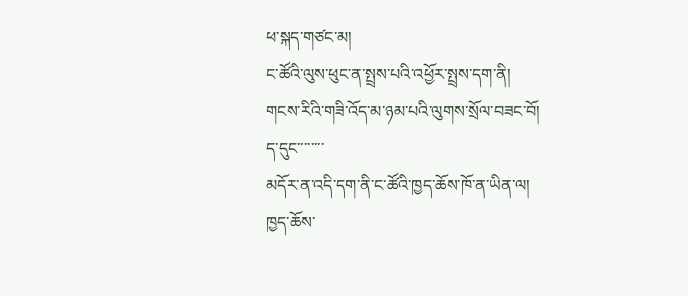ཕ་སྐད་གཙང་མ།
ང་ཚོའི་ལུས་ཕུང་ན་སྤྲས་པའི་འཕྱོར་སྤྲས་དག་ནི།
གངས་རིའི་གཟི་འོད་མ་ཉམ་པའི་ལུགས་སྲོལ་བཟང་བོ།
ད་དུང་་་་་་་་
མདོར་ན་འདི་དག་ནི་ང་ཚོའི་ཁྱད་ཆོས་ཁོ་ན་ཡིན་ལ།
ཁྱད་ཆོས་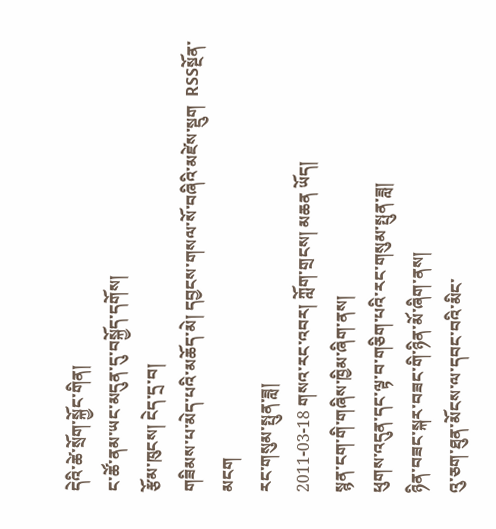དེའི་ཚེ་སྲོག་སྐྱོང་གིན།
ང་ཚོ་ནམ་ཡང་མདུན་དུ་བསྐྱོད་དགོས།
རྩོམ་ཁུངས། ངེད་དྲ་བ།
གཟིམས་པ་མེད་པའི་མཆོད་མེ། དབྱངས་གསལ་སོ་བཞིའི་མཛེས་སྡུག  RSSསྔོན་མངག
རང་གསུམ་སྤུན་ཟླ།
2011-03-18 གསའ་རང་འབར། ཀློག་གྲངས། མཆན ཡོད།
སྙན་ངག་གི་གཞིས་ཁྱིམ་ཞིག་ནས།
ཕུགས་འདུན་དང་ལྟ་བ་གཅིག་པའི་རང་གསུམ་སྤུན་ཟླ།
ཉིན་བཟང་སྐར་བཟང་གི་ཉིན་མོ་ཞིག་ནས།
འུ་ཅག་ཐུན་མོངས་ལ་དབང་བའི་མིང་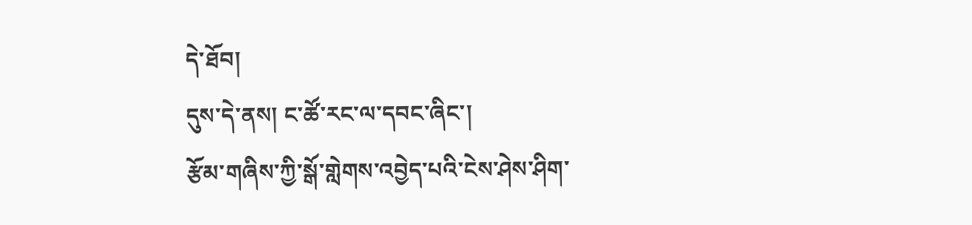དེ་ཐོབ།
དུས་དེ་ནས། ང་ཚོ་རང་ལ་དབང་ཞིང་།
རྩོམ་གཞིས་ཀྱི་སྒོ་གླེགས་འབྱེད་པའི་ངེས་ཤེས་ཤིག་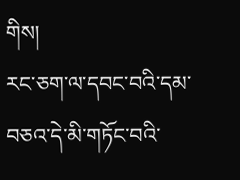གིས།
རང་ཅག་ལ་དབང་བའི་དམ་བཅའ་དེ་མི་གཏོང་བའི་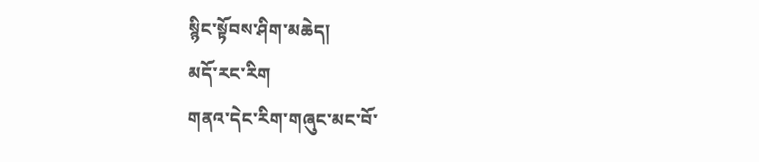སྙིང་སྟོབས་ཤིག་མཆེད།
མདོ་རང་རིག
གནའ་དེང་རིག་གཞུང་མང་བོ་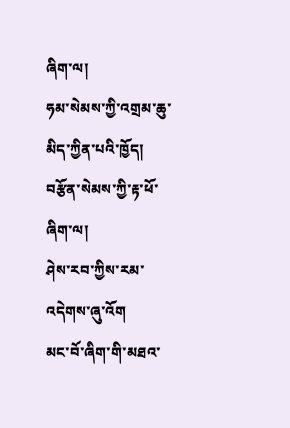ཞིག་ལ།
ཧམ་སེམས་ཀྱི་འགྲམ་ཆུ་མིད་ཀྱིན་པའི་ཁྱོད།
བརྩོན་སེམས་ཀྱི་རྟ་ཕོ་ཞིག་ལ།
ཤེས་རབ་ཀྱིས་རམ་འདེགས་ཞུ་འོག
མང་བོ་ཞིག་གི་མཐའ་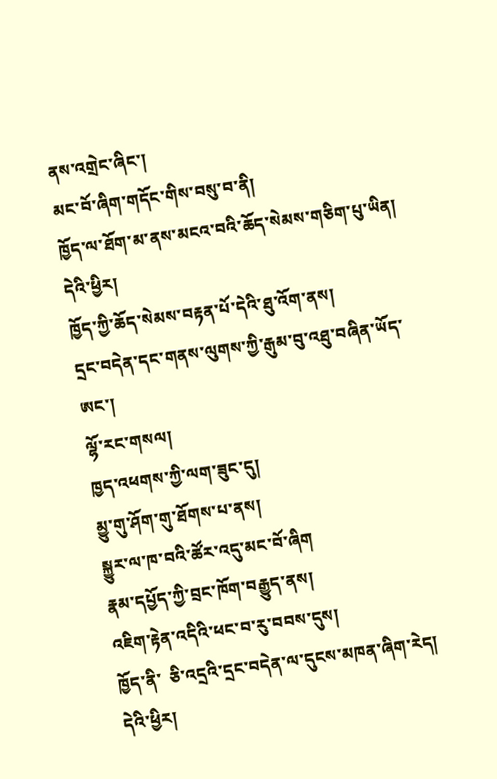ནས་འགྲེང་ཞིང་།
མང་བོ་ཞིག་གདོང་གིས་བསུ་བ་ནི།
ཁྱོད་ལ་ཐོག་མ་ནས་མངའ་བའི་ཆོད་སེམས་གཅིག་པུ་ཡིན།
དེའི་ཕྱིར།
ཁྱོད་ཀྱི་ཆོད་སེམས་བརྟན་པོ་དེའི་ཐུ་འོག་ནས།
དྲང་བདེན་དང་གནས་ལུགས་ཀྱི་རྒུམ་བུ་འཐུ་བཞིན་ཡོད་ཨང་།
ལྷོ་རང་གསལ།
ཁྱད་འཕགས་ཀྱི་ལག་ཟུང་དུ།
མྱུ་གུ་ཤོག་གུ་ཐོགས་པ་ནས།
སྐྱུར་ལ་ཁ་བའི་ཚོར་འདུ་མང་བོ་ཞིག
རྣམ་དཔྱོད་ཀྱི་བྲང་ཁོག་བརྒྱུད་ནས།
འཇིག་རྟེན་འདིའི་ཕང་བ་རུ་བབས་དུས།
ཁྱོད་ནི་  ཅི་འདྲའི་དྲང་བདེན་ལ་དུངས་མཁན་ཞིག་རེད།
དེའི་ཕྱིར།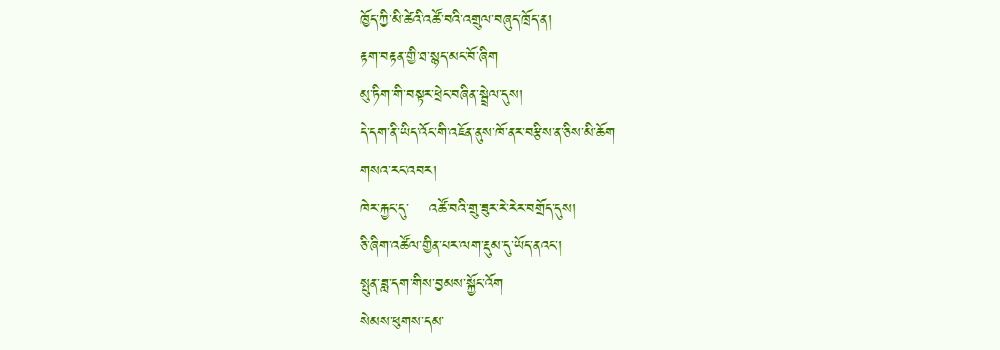ཁྱོད་ཀྱི་མི་ཚེའི་འཚོ་བའི་འགྲུལ་བཞུད་ཁྲོད་ན།
རྟག་བརྟན་གྱི་ཐ་སྙད་མང་བོ་ཞིག
མུ་ཏིག་གི་བསྟར་ཕྲེང་བཞིན་སྦྲེལ་དུས།
དེ་དག་ནི་ཡིད་འོང་གི་འཇོན་ནུས་ཁོ་ནར་བརྩིས་ན་ཅིས་མི་ཆོག
གསའ་རང་འབར།
ཁེར་རྐྱང་དུ་    འཚོ་བའི་གྲུ་ཟུར་རེ་རེར་བགྲོད་དུས།
ཅི་ཞིག་འཚོལ་གྱིན་པར་ལག་རྡུམ་དུ་ཡོད་ནའང་།
སྤུན་ཟླ་དག་གིས་བྱམས་སྐྱོང་འོག
སེམས་ཕུགས་དམ་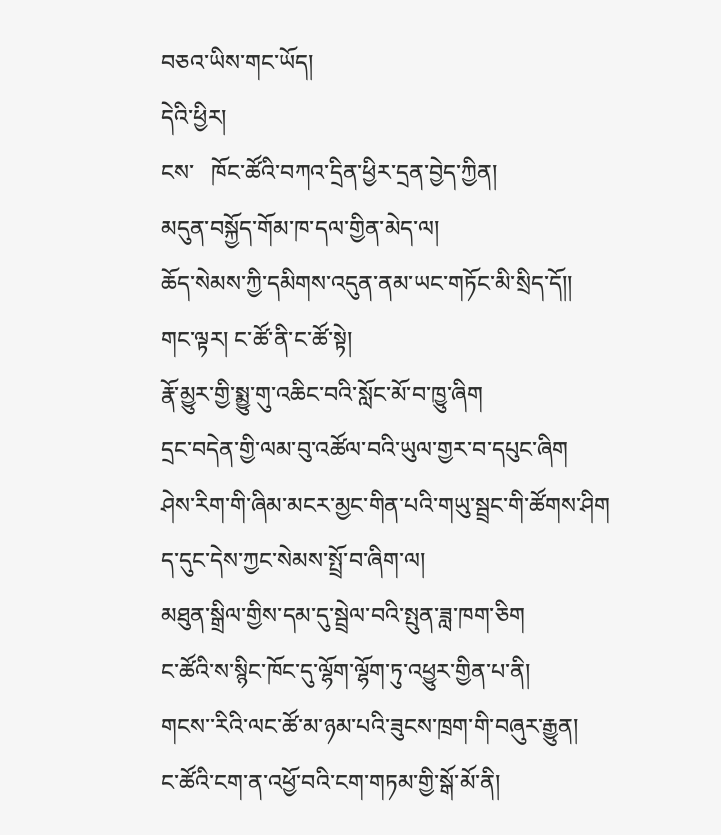བཅའ་ཡིས་གང་ཡོད།
དེའི་ཕྱིར།
ངས་   ཁོང་ཚོའི་བཀའ་དྲིན་ཕྱིར་དྲན་བྱེད་ཀྱིན།
མདུན་བསྐྱོད་གོམ་ཁ་དལ་གྱིན་མེད་ལ།
ཆོད་སེམས་ཀྱི་དམིགས་འདུན་ནམ་ཡང་གཏོང་མི་སྲིད་དོ།།
གང་ལྟར། ང་ཚོ་ནི་ང་ཚོ་སྟེ།
རྣོ་མྱུར་གྱི་སྨྱུ་གུ་འཆིང་བའི་སློང་མོ་བ་ཁྱུ་ཞིག
དྲང་བདེན་གྱི་ལམ་བུ་འཚོལ་བའི་ཡུལ་གྱར་བ་དཔུང་ཞིག
ཤེས་རིག་གི་ཞིམ་མངར་མྱང་གིན་པའི་གཡུ་སྦྲང་གི་ཚོགས་ཤིག
ད་དུང་དེས་ཀྱང་སེམས་སྤྲོ་བ་ཞིག་ལ།
མཐུན་སྒྲིལ་གྱིས་དམ་དུ་སྦྲེལ་བའི་སྤུན་ཟླ་ཁག་ཅིག
ང་ཚོའི་ས་སྙིང་ཁོང་དུ་ལྷོག་ལྷོག་ཏུ་འཕྱུར་གྱིན་པ་ནི།
གངས་་རིའི་ལང་ཚོ་མ་ཉམ་པའི་ཟུངས་ཁྲག་གི་བཞུར་རྒྱུན།
ང་ཚོའི་ངག་ན་འཕྱོ་བའི་ངག་གཏམ་གྱི་སྒོ་མོ་ནི།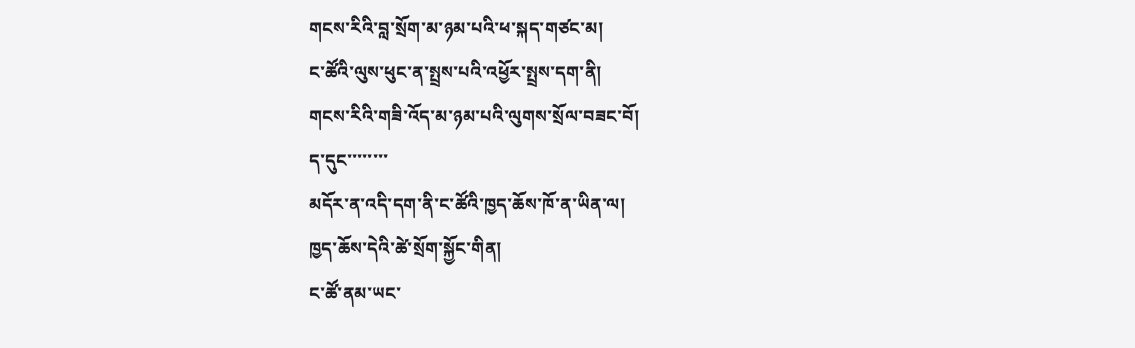གངས་རིའི་བླ་སྲོག་མ་ཉམ་པའི་ཕ་སྐད་གཙང་མ།
ང་ཚོའི་ལུས་ཕུང་ན་སྤྲས་པའི་འཕྱོར་སྤྲས་དག་ནི།
གངས་རིའི་གཟི་འོད་མ་ཉམ་པའི་ལུགས་སྲོལ་བཟང་བོ།
ད་དུང་་་་་་་་
མདོར་ན་འདི་དག་ནི་ང་ཚོའི་ཁྱད་ཆོས་ཁོ་ན་ཡིན་ལ།
ཁྱད་ཆོས་དེའི་ཚེ་སྲོག་སྐྱོང་གིན།
ང་ཚོ་ནམ་ཡང་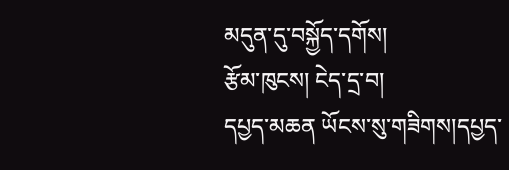མདུན་དུ་བསྐྱོད་དགོས།
རྩོམ་ཁུངས། ངེད་དྲ་བ།
དཔྱད་མཆན ཡོངས་སུ་གཟིགས།དཔྱད་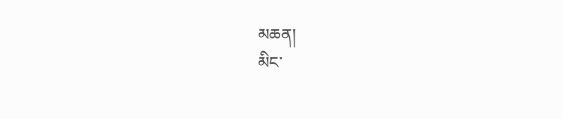མཆན།
མིང་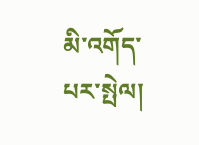མི་འགོད་པར་སྤེལ།